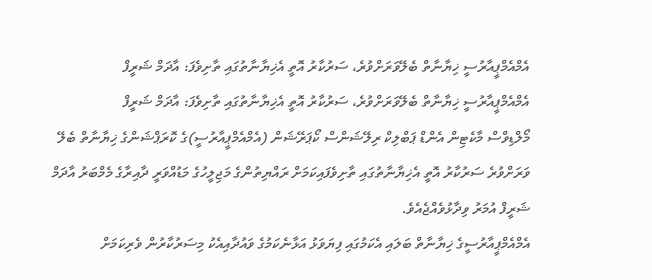އެމްއެމްޕީއާރުސީ ޚިޔާނާތް ބެލޭވަރަށްވުރެ، ސަރުކާރު އޮތީ އެޚިޔާނާތުގައި ތާށިވެފަ: އާދަމް ޝަރީފް
އެމްއެމްޕީއާރުސީ ޚިޔާނާތް ބެލޭވަރަށްވުރެ، ސަރުކާރު އޮތީ އެޚިޔާނާތުގައި ތާށިވެފަ: އާދަމް ޝަރީފް
މޯލްޑިވްސް މާކެޓިން އެންޑް ޕަބްލިކް ރިލޭޝަންސް ކޯޕަރޭޝަން (އެމްއެމްޕީއާރުސީ)ގެ ކޮރަޕްޝަންގެ ޚިޔާނާތް ބެލޭ ވަރަށްވުރެ ސަރުކާރު އޮތީ އެޚިޔާނާތުގައި ތާށިވެފައިކަމަށް ރައްޔިތުންގެ މަޖިލީހުގެ މަޑުއްވަރީ ދާއިރާގެ މެމްބަރު އާދަމް ޝަރީފް އުމަރު ވިދާޅުވެއްޖެއެވެ.
އެމްއެމްޕީއާރުސީގެ ޚިޔާނާތް ބަލައި އެކަމުގައި ފިޔަވަޅު އަޅާނެކަމުގެ ވައުދާއިއެކު މިސަރުކާރުން ވެރިކަމަށް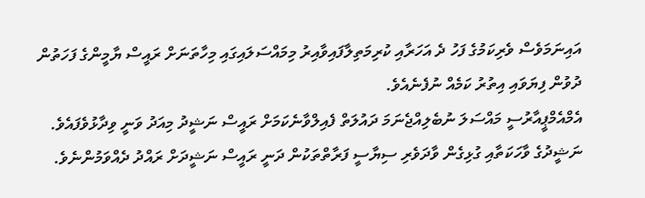އައިނަމަވެސް ވެރިކަމުގެ ފަހު ދެ އަހަރާއި ކުރިމަތިލާފައިވާއިރު މިމައްސަލައިގައި މިހާތަނަށް ރައީސް ޔާމީންގެ ފަހަތުން ދުވުން ފިޔަވައި އިތުރު ކަމެއް ނުފެނެއެވެ.
އެމްއެމްޕީއާރުސީ މައްސަލަ ނުބެލިއްޖެނަމަ ދައުލަތް ފެއިލްވާނެކަމަށް ރައީސް ނަޝީދު މިއަދު ވަނީ ވިދާޅުވެފައެވެ. ނަޝީދުގެ ވާހަކަތާއި ގުޅިގެން ވާދަވެރި ސިޔާސީ ފަރާތްތަކުން ދަނީ ރައީސް ނަޝީދަށް ރައްދު ދެއްވަމުންނެވެ.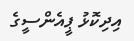އިދިކޮޅު ޕީއެންސީގެ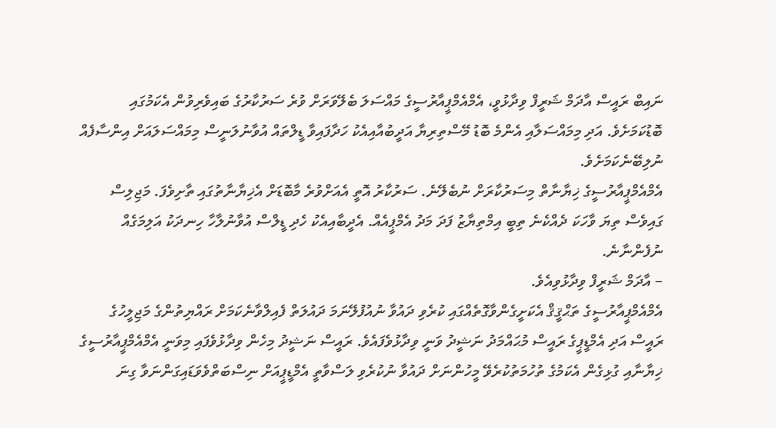ނައިބް ރައީސް އާދަމް ޝަރީފް ވިދާޅުވީ، އެމްއެމްޕީއާރުސީގެ މައްސަލަ ބެލޭވަރަށް ވުރެ ސަރުކާރުގެ ބައިވެރިވުން އެކަމުގައި ބޮޑުކަމަށެވެ. އަދި މިމައްސަލާއި އެންމެ ބޮޑު މޭސްތިރިޔާ އަދީބުއާއިއެކު ހަދާފައިވާ ޑީލްތައް އުވާނުލަނީސް މިމައްސަލައަށް އިންސާފެއް ނުލިބޭނެކަމަށެވެ.
އެމްއެމްޕީއާރުސީގެ ޚިޔާނާތް މިސަރުކާރަށް ނުބެލޭނެ. ސަރުކާރު އޮތީ އެއަށްވުރެ މާބޮޑަށް އެޚިޔާނާތުގައި ތާށިވެފަ. މަޖިލިސް ގައިވެސް ތިޔަ ވާހަކަ ދެއްކެނެ ތިބީ އިމްތިޔާޒު ފަދަ މަދު އެމްޕީއެއް. އެދީބާއިއެކު ހެދި ޑީލްސް އުވާނުލާހާ ހިނދަކު އަލިމަގެއް ނުފެންނާނެ.
– އާދަމް ޝަރީފް ވިދާޅުވިއެވެ.
އެމްއެމްޕީއާރުސީގެ ތަޙްޤީޤް އެކަށީގެންވާގޮތެއްގައި ކުރެވި ދައުވާ ނުއުފުލޭނަމަ ދައުލަތް ފެއިލްވާނެކަމަށް ރައްޔިތުންގެ މަޖިލީހުގެ ރައީސް އަދި އެމްޑީޕީގެ ރައީސް މުޙައްމަދު ނަޝީދު ވަނީ ވިދާޅުވެފައެވެ. ރައީސް ނަޝީދު މިހެން ވިދާޅުވެފައި މިވަނީ އެމްއެމްޕީއާރުސީގެ ޚިޔާނާއި ގުޅިގެން އެކަމުގެ ތުހުމަތުކުރެވޭ މީހުންނަށް ދައުވާ ނުކުރެވި ލަސްވާތީ އެމްޑީޕީއަށް ނިސްބަތްވެވަޑައިގަންނަވާ ގިނަ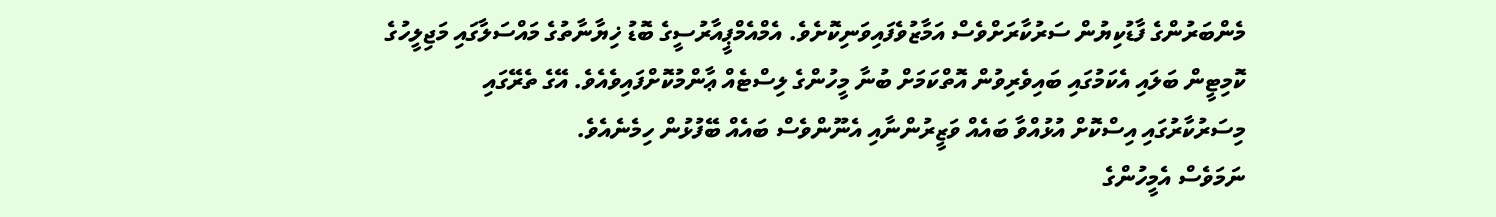މެންބަރުންގެ ފާޑުކިޔުން ސަރުކާރަށްވެސް އަމާޒުވެފައިވަނިކޮށެވެ. އެމްއެމްޕީއާރުސީގެ ބޮޑު ޚިޔާނާތުގެ މައްސަލާގައި މަޖިލީހުގެ ކޮމިޓީން ބަލައި އެކަމުގައި ބައިވެރިވުން އޮތްކަމަށް ބުނާ މީހުންގެ ލިސްޓެއް ޢާންމުކޮށްފައިވެއެވެ. އޭގެ ތެރޭގައި މިސަރުކާރުގައި އިސްކޮށް އުޅުއްވާ ބައެއް ވަޒީރުންނާއި އެނޫންވެސް ބައެއް ބޭފުޅުން ހިމެނެއެވެ.
ނަމަވެސް އެމީހުންގެ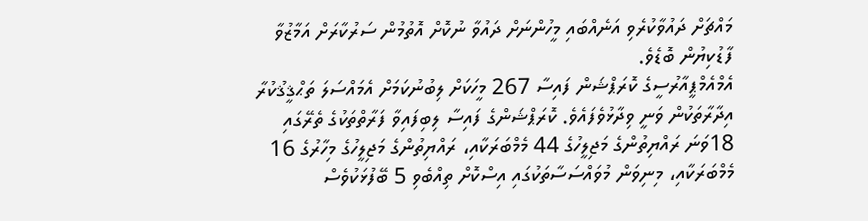މައްޗަށް ދައުވާކުރެވި އަނެއްބައި މީހުންނަށް ދައުވާ ނުކޮށް އޮތުމުން ސަރުކާރަށް އަމާޒުވާ ފާޑުކިޔުން ބޮޑެވެ.
އެމްއެމްޕީއާރުސީގެ ކޮރަޕްޝަން ފައިސާ 267 މީހަކަށް ލިބުނުކަމަށް އެމައްސަލަ ތަޙްޤީޤުކުރާ އިދާރާތަކުން ވަނީ ވިދާޅުވެފައެވެ. ކޮރަޕްޝަންގެ ފައިސާ ލިބިފައިވާ ފަރާތްތަކުގެ ތެރޭގައި 18ވަނަ ރައްޔިތުންގެ މަޖިލީހުގެ 44 މެމްބަރަކާއި، ރައްޔިތުންގެ މަޖިލީހުގެ މިހާރުގެ 16 މެމްބަރަކާއި، މިނިވަން މުވައްސަސާތަކުގައި އިސްކޮށް ތިއްބެވި 5 ބޭފުޅަކުވެސް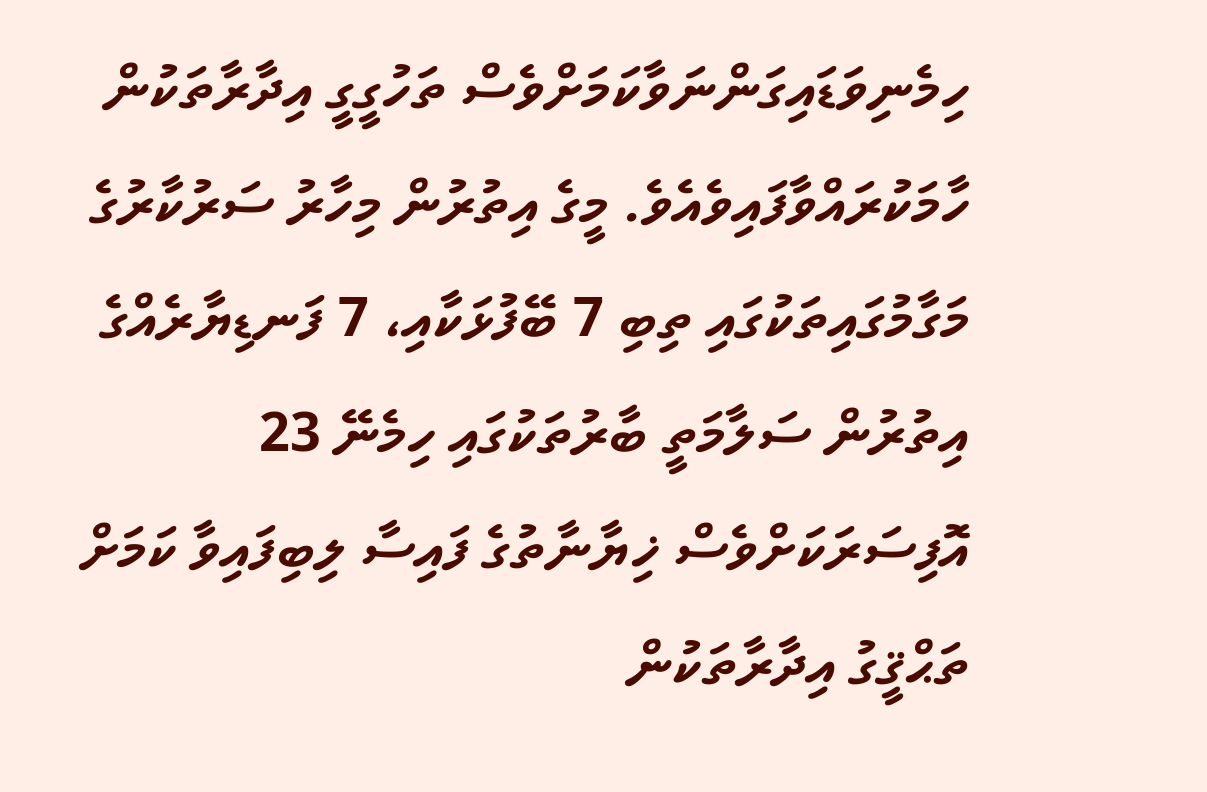ހިމެނިވަޑައިގަންނަވާކަމަށްވެސް ތަހުގީގީ އިދާރާތަކުން ހާމަކުރައްވާފައިވެއެވެ. މީގެ އިތުރުން މިހާރު ސަރުކާރުގެ މަގާމުގައިތަކުގައި ތިބި 7 ބޭފުޅަކާއި، 7 ފަނޑިޔާރެއްގެ އިތުރުން ސަލާމަތީ ބާރުތަކުގައި ހިމެނޭ 23 އޮފިސަރަކަށްވެސް ޚިޔާނާތުގެ ފައިސާ ލިބިފައިވާ ކަމަށް ތަޙްޤީގު އިދާރާތަކުން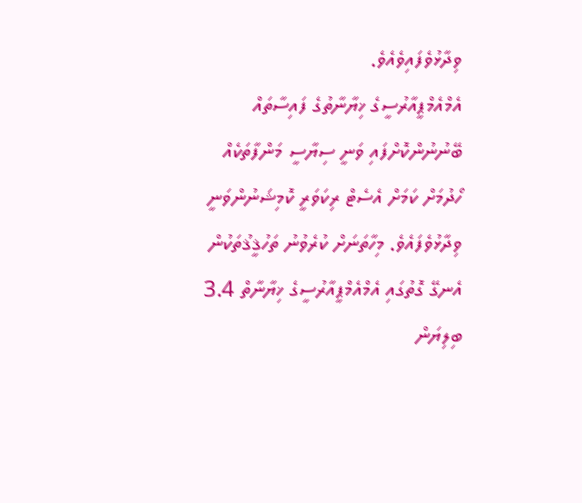ވިދާޅުވެފައިވެއެވެ.
އެމްއެމްޕީއާރުސީގެ ޚިޔާނާތުގެ ފައިސާތައް ބޭނުނުންކޮށްފައި ވަނީ ސިޔާސީ މަންފާތަކެއް ހޯދުމަށް ކަމަށް އެސެޓް ރިކަވަރީ ކޮމިޝަނުންވަނީ ވިދާޅުވެފައެވެ. މިހާތަނަށް ކުރެވުނު ތަހުޤީޤުތަކުން އެނގޭ ގޮތުގައި އެމްއެމްޕީއާރުސީގެ ޚިޔާނާތް 3.4 ބިލިޔަން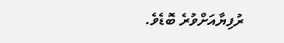ރުފިޔާއަށްވުރެ ބޮޑެވެ.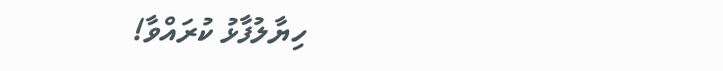ހިޔާލުފާޅު ކުރައްވާ!